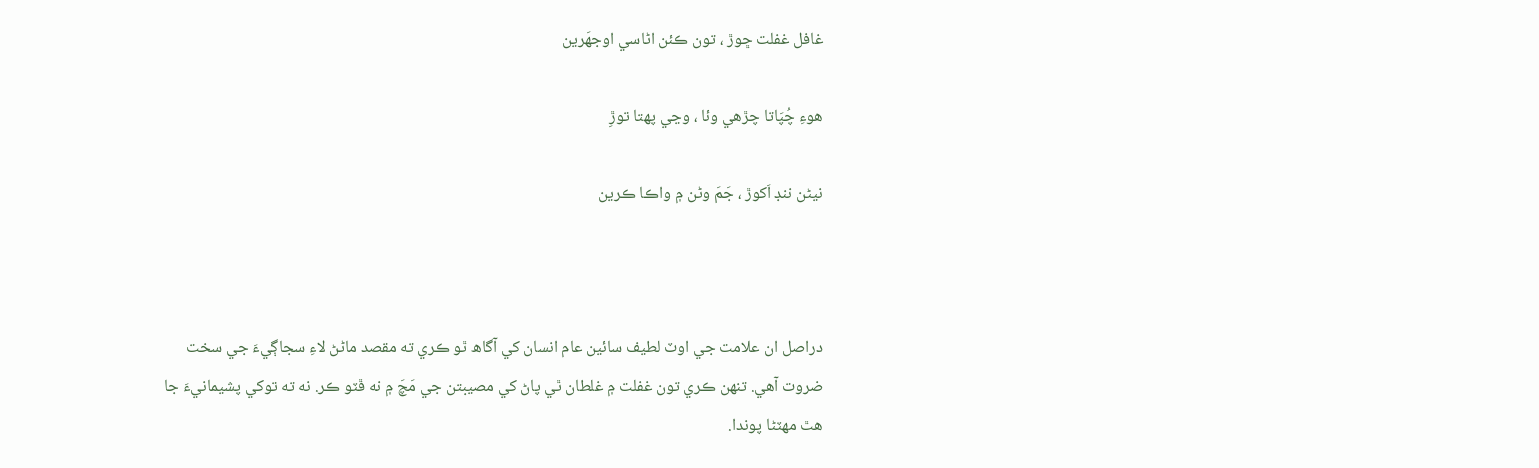غافل غفلت ڇوڙ ، تون ڪئن اڻاسي اوجھَرين

هوءِ چُپَاتا چڙهي وئا ، وڃي پهتا توڙِ

نيڻن ننڊ اَکوڙ ، جَمَ وڻن ۾ واڪا ڪرين



دراصل ان علامت جي اوٽ لطيف سائين عام انسان کي آگاھ ٿو ڪري ته مقصد ماڻڻ لاءِ سجاڳيءَ جي سخت ضروت آهي. تنهن ڪري تون غفلت ۾ غلطان ٿي پاڻ کي مصيبتن جي مَچَ ۾ نه ڦٽو ڪر. نه ته توکي پشيمانيءَ جا هٿ مهٽڻا پوندا.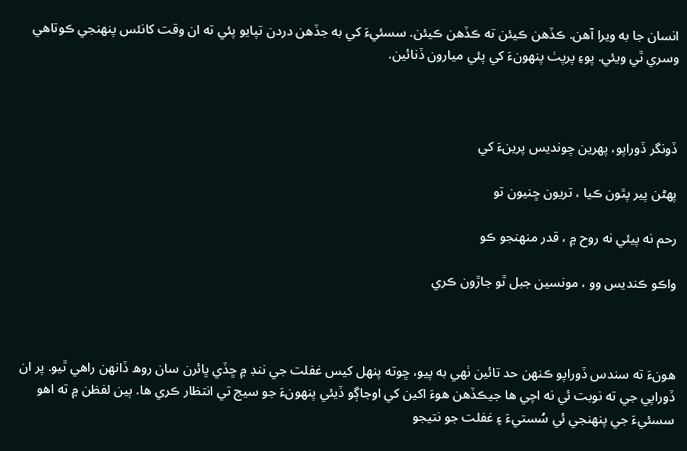انسان جا به ويرا آهن. ڪڏهن ڪيئن ته ڪڏهن ڪيئن. سسئيءَ کي به جڏهن دردن تپايو پئي ته ان وقت کانئس پنهنجي ڪوتاهي وسري ٿي ويئي. پوءِ پرپٺ پنهونءَ کي پئي ميارون ڏنائين.



ڏونگر ڏوراپو، پهرين چونديس پرينءَ کي

پهڻن پير پٿون ڪيا ، تريون ڇنيون تو

رحم نه پيئي نه روح ۾ ، قدر منهنجو ڪو

واڪو ڪنديس وو ، مونسين جبل ٿو جاڙون ڪري



هونءَ ته سندس ڏوراپو ڪنهن حد تائين ٺهي به پيو، ڇوته پنهل کيس غفلت جي ننڊ ۾ ڇڏي ڀائرن سان روھ ڏانهن راهي ٿيو. پر ان ڏوراپي جي ته نوبت ئي نه اچي ها جيڪڏهن هوءَ اکين کي اوجاڳو ڏيئي پنهونءَ جو سيج تي انتظار ڪري ها. ٻين لفظن ۾ ته اهو سسئيءَ جي پنهنجي ئي سُستيءَ ۽ غفلت جو نتيجو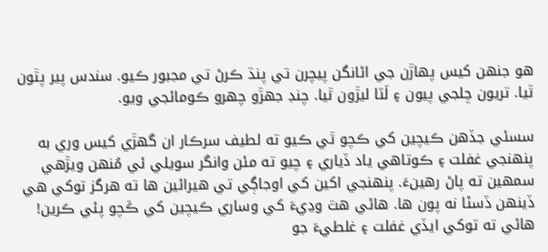هو جنهن کيس پهاڙن جي اڻانگن پيچرن تي پنڌ ڪرڻ تي مجبور ڪيو. سندس پير پٿون ٿيا. تريون ڇلجي پيون ۽ لَٽا ليڙون ٿيا. چنڊ جهڙو چهرو ڪومائجي ويو.

سسئي جڏهن ڪيچين کي ڪچو ٿي ڪيو ته لطيف سرڪار ان گھڙي کيس وري به پنهنجي غفلت ۽ ڪوتاهي ياد ڏياري ۽ چيو ته مئن وانگر سويلي ئي مُنهن ويڙهي سمهين ته پاڻ رهينءَ. پنهنجي اکين کي اوجاڳي تي هيرائين ها ته هرگز توکي هي ڏينهن ڏسڻا نه پون ها. هاڻي هٿ وڍيءَ کي وساري ڪيچين کي ڪَچو پئي ڪرين! هاڻي ته توکي ايڏي غفلت ۽ غلطيءَ جو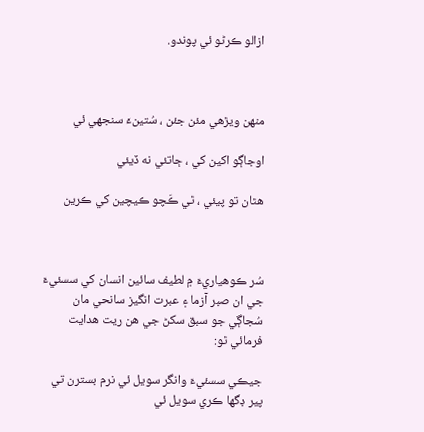ازالو ڪرڻو ئي پوندو.



منهن ويڙهي مئن جئن ، سُتينءَ سنجھي ئي

اوجاڳو اکين کي ، ڄاتئي نه ڏيئي

هٿان تو پيئي ، ٿي ڪَچو ڪيچين کي ڪرين



سُر ڪوهياريءَ ۾ لطيف سائين انسان کي سسئيءَ جي ان صبر آزما ۽ عبرت انگيز سانحي مان سُجاڳي جو سبق سکڻ جي هن ريت هدايت فرمائي ٿو:

جيڪي سسئيءَ وانگر سويل ئي نرم بسترن تي پير ڊگھا ڪري سويل ئي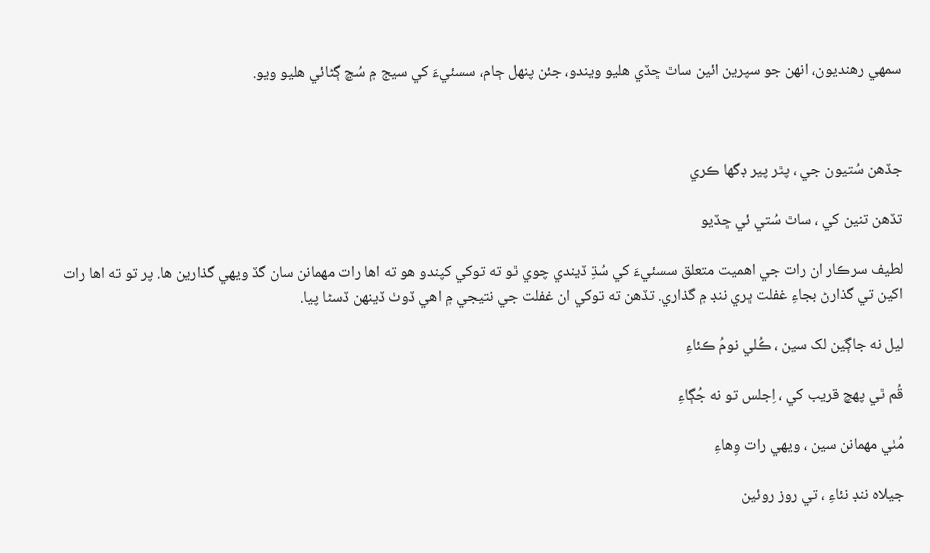سمهي رهنديون، انهن جو سپرين ائين ساٿ ڇڏي هليو ويندو، جئن پنهل ڄام، سسئيءَ کي سيج ۾ سُڃ ڳڻائي هليو ويو.



جڏهن سُتيون جي ، پٿر پير ڊگھا ڪري

تڏهن تنين کي ، ساٿ سُتي ئي ڇڏيو

لطيف سرڪار ان رات جي اهميت متعلق سسئيءَ کي سُڌِ ڏيندي چوي ٿو ته توکي کپندو هو ته اها رات مهمانن سان گڏ ويهي گذارين ها. پر تو ته اها رات اکين تي گذارڻ بجاءِ غفلت ڀري ننڊ ۾ گذاري. تڏهن ته توکي ان غفلت جي نتيجي ۾ اهي ڏوٺ ڏينهن ڏسڻا پيا.

ليل نه جاڳين لک سين ، ڪُلي نومُ ڪئاءِ

قُم ٿي پهچ قريب کي ، اِجلس تو نه جُڳاءِ

مُٺي مهمانن سين ، ويهي رات وِهاءِ

جيلاه ننڊ نئاءِ ، تي روز روئين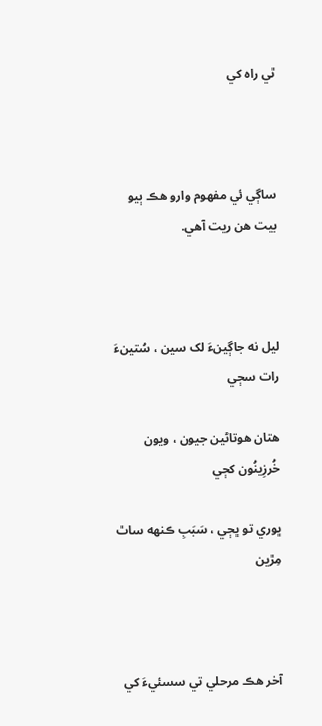ٿي راه کي



ساڳي ئي مفهوم وارو هڪ ٻيو بيت هن ريت آهي.



ليل نه جاڳينءَ لک سين ، سُتينءَ رات سڄي

هتان هوتاڻين جيون ، ويون خُرزِينُون کڄي

ڀوري تو ڀڄي ، سَبَبِ ڪنهه ساٿ مِڙين



آخر هڪ مرحلي تي سسئيءَ کي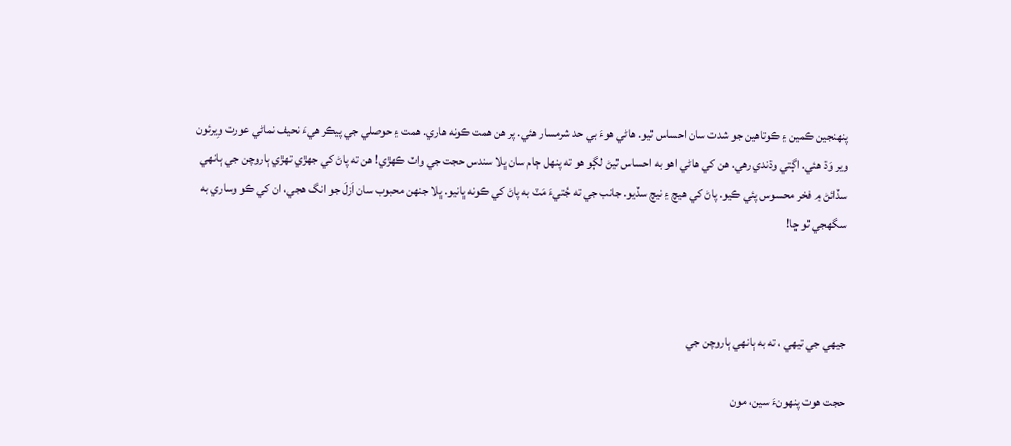پنهنجين ڪمين ۽ ڪوتاهين جو شدت سان احساس ٿيو. هاڻي هوءَ بي حد شرمسار هئي. پر هن همت ڪونه هاري. همت ۽ حوصلي جي پيڪر هيءَ نحيف نماڻي عورت وِيرئون وير وَڌ هئي. اڳتي وڌندي رهي. هن کي هاڻي اهو به احساس ٿيڻ لڳو هو ته پنهل ڄام سان ڀلا سندس حجت جي واٽ ڪهڙي! هن ته پاڻ کي جهڙي تهڙي ٻاروچن جي ٻانهي سڏائڻ ۾ فخر محسوس پئي ڪيو. پاڻ کي هيچ ۽ نيچ سڏيو. جانب جي ته جُتيءَ مَٽ به پاڻ کي ڪونه ڀانيو. ڀلا جنهن محبوب سان اَزلَ جو انگ هجي، ان کي ڪو وساري به سگھجي ٿو ڇا!



جيهي جي تيهي ، ته به ٻانهي ٻاروچن جي

حجت هوت پنهونءَ سين، مون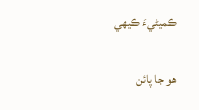ڪميڻيءَ ڪيهي

هو جا پائن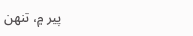پير ۾، تنهن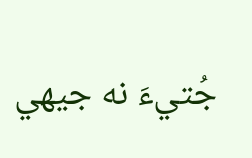جُتيءَ نه جيهي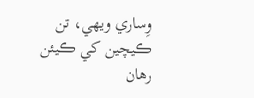وِساري ويهي، تن ڪيچين کي ڪيئن رهان